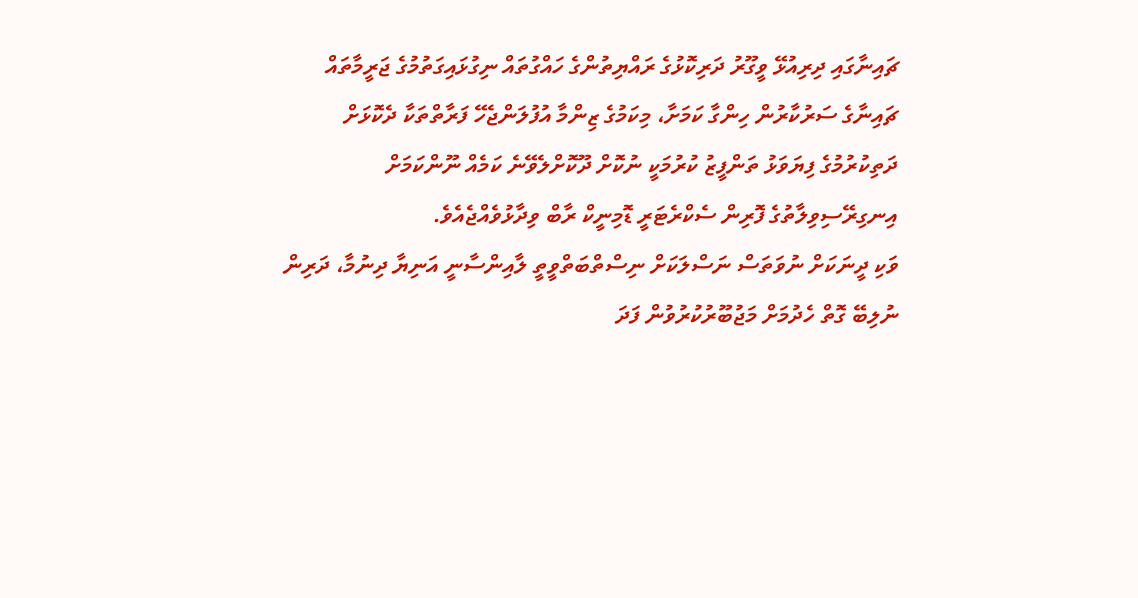ޗައިނާގައި ދިރިއުޅޭ ވީގޫރު ދަރިކޮޅުގެ ރައްޔިތުންގެ ހައްގުތައް ނިގުޅައިގަތުމުގެ ޖަރީމާތައް ޗައިނާގެ ސަރުކާރުން ހިންގާ ކަމަށާ، މިކަމުގެ ޒިންމާ އުފުލަންޖެހޭ ފަރާތްތަކާ ދެކޮޅަށް ދަތިކުރުމުގެ ފިޔަވަޅު ތަންފީޒު ކުރުމަކީ ނުކޮށް ދޫކޮށްލެވޭނެ ކަމެއް ނޫންކަމަށް އިނގިރޭސިވިލާތުގެ ފޮރިން ސެކްރެޓަރީ ޑޮމިނީކް ރާބް ވިދާޅުވެއްޖެއެވެ.
ވަކި ދީނަކަށް ނުވަތަސް ނަސްލަކަށް ނިސްތްބަތްވީތީ ލާއިންސާނީ އަނިޔާ ދިނުމާ، ދަރިން ނުލިބޭ ގޮތް ހެދުމަށް މަޖުބޫރުކުރުވުން ފަދަ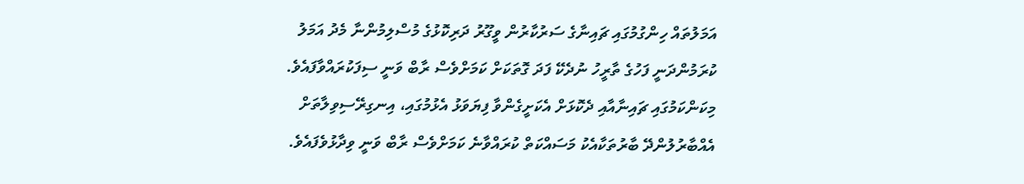އަމަލުތައް ހިންގުމުގައި ޗައިނާގެ ސަރުކާރުން ވީގޫރު ދަރިކޮޅުގެ މުސްލިމުންނާ މެދު އަމަލު ކުރަމުންދަނީ ފަހުގެ ތާރީހު ނުދެކޭ ފަދަ ގޮތަކަށް ކަމަށްވެސް ރާބް ވަނީ ސިފަކުރައްވާފައެވެ.
މިކަންކަމުގައި ޗައިނާއާއި ދެކޮޅަށް އެކަށީގެންވާ ފިޔަވަޅު އެޅުމުގައި، އިނގިރޭސިވިލާތަށް އެއްބާރުލުންދޭ ބާރުތަކާއެކު މަސައްކަތް ކުރައްވާނެ ކަމަށްވެސް ރާބް ވަނީ ވިދާޅުވެފައެވެ.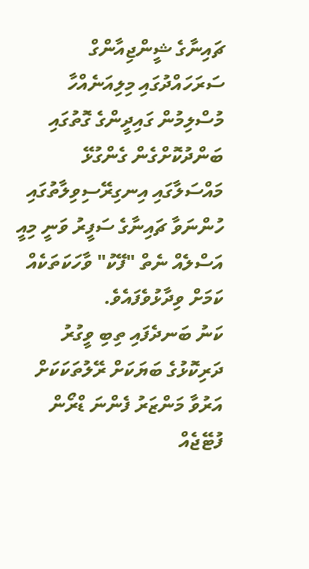ޗައިނާގެ ޝީންޖިއާންގް ސަރަހައްދުގައި މިލިއަނެއްހާ މުސްލިމުން ގައިދީންގެ ގޮތުގައި ބަންދުކޮށްގެން ގެންގުޅޭ މައްސަލާގައި އިނގިރޭސިވިލާތުގައި ހުންނަވާ ޗައިނާގެ ސަފީރު ވަނީ މިއީ އަސްލެއް ނެތް "ފޭކު" ވާހަކަތަކެއް ކަމަށް ވިދާޅުވެފައެވެ.
ކަނު ބަނދެފައި ތިބި ވީގުރު ދަރިކޮޅުގެ ބަޔަކަށް ރޭލުތަކަކަށް އަރުވާ މަންޒަރު ފެންނަ ޑްރޯން ފުޓޭޖެއް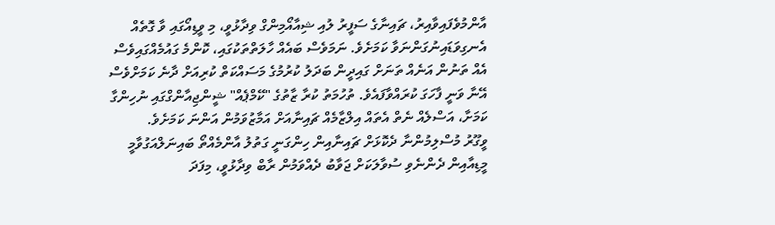އާންމުވެފައިވާއިރު، ޗައިނާގެ ސަފީރު ލުއި ޝިއާއޯމިންގް ވިދާޅުވީ، މި ވީޑިއޯގައި ވާ ގޮތެއް އެނގިވަޑައިނުގަންނަވާ ކަމަށެވެ. ނަމަވެސް ބައެއް ހާލަތްތަކުގައި، ކޮންމެ ގައުމެއްގައިވެސް އެއް ތަނުން އަނެއް ތަނަށް ގައިދީން ބަދަލު ކުރުމުގެ މަސައްކަތް ކުރިއަށް ދާނެ ކަމަށްވެސް އޭނާ ވަނީ ފާހަގަ ކުރައްވާފައެވެ. ތުހުމަތު ކުރާ ޒާތުގެ "ކޭމްޕެއް" ޝީންޖިއާންގްގައި ނުހިންގާ ކަމަށާ، އަސްލެއް ނެތް އެތައް އިލްޒާމެއް ޗައިނާއަށް އަމާޒުވަމުން އަންނަ ކަމަށެވެ.
ވީގޫރު މުސްލިމުންނާ ދެކޮޅަށް ޗައިނާއިން ހިންގަނީ ގަތުލު އާންމެއްތޯ ބައިނަލްއަގުވާމީ މީޑިއާއިން ދެންނެވި ސުވާލަކަށް ޖަވާބު ދެއްވަމުން ރާބް ވިދާޅުވީ، މިފަދަ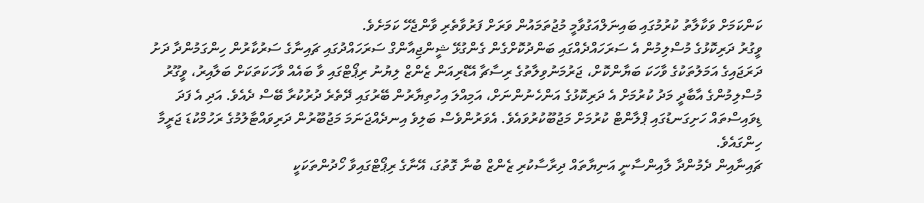ކަންކަމަށް ވަކާލާތު ކުރުމުގައި ބައިނަލްއަގުވާމީ މުޖުތަމައުން ވަރަށް ފަރުވާތެރި ވާންޖެހޭ ކަމަށެވެ.
ވީގުރު ދަރިކޮޅުގެ މުސްލިމުން އެ ސަރަހައްދެއްގައި ބަންދުކޮށްގެން ގެންގުޅޭ ޝީންޖިއާންގް ސަރަހައްދުގައި ޗައިނާގެ ސަރުކާރުން ހިންގަމުންދާ ދަށު ދަރަޖައިގެ އަމަލުތަކުގެ ވާހަކަ ބަޔާންކޮށް، ޖަރުމަނުވިލާތުގެ ރިސާޗާ އޭޑްރިއަން ޒެންޒް ލިޔުނު ރިޕޯޓްގައި ވާ ބައެއް ވާހަކަތަކަށް ބަލާއިރު، ވީގޫރު މުސްލިމުންގެ އާބާދީ މަދު ކުރުމަށް އެ ދަރިކޮޅުގެ އަންހެނުންނަށް، އަމިއްލަ އިހުތިޔާރުން ބޭރުގައި ދޭތެރެ ދުރުކުރާ ބޭސް ދެއެވެ. އަދި އެ ފަދަ ޑިވައިސްތައް ހަށިގަނޑުގައި ޕްލާންޓް ކުރުމަށް މަޖުބޫކުރުވައެވެ. އެވަރުންވެސް ބަލިވެ އިނދެއްޖަނަމަ މަޖުބޫރުން ދަރިވައްޓާލުމުގެ ރަހުމްކުޑަ ޖަރީމާ ހިންގައެވެ.
ޗައިނާއިން ދެމުންދާ ލާއިންސާނީ އަނިޔާތައް ދިރާސާކުރި ޒެންޒް ބުނާ ގޮތުގަ، އޭނާގެ ރިޕޯޓްގައިވާ ހޯދުންތަކަކީ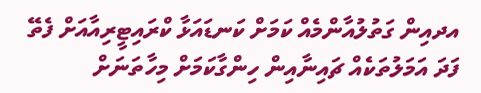އދއިން ގަތުލުއާންމެއް ކަމަށް ކަނޑައަޅާ ކްރައިޓީރިއާއަށް ފެތޭ ފަދަ އަމަލުތަކެއް ޗައިނާއިން ހިންގާކަމަށް މިހާތަނަށް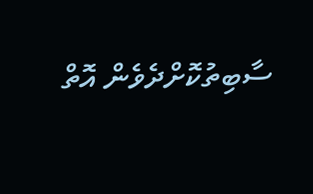ސާބިތުކޮށްދެވެން އޮތް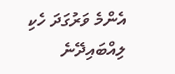އެންމެ ވަރުގަދަ ހެކި ލިއްބައިދޭނެ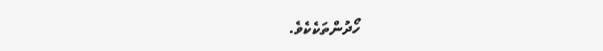ހޯދުންތަކެކެވެ.